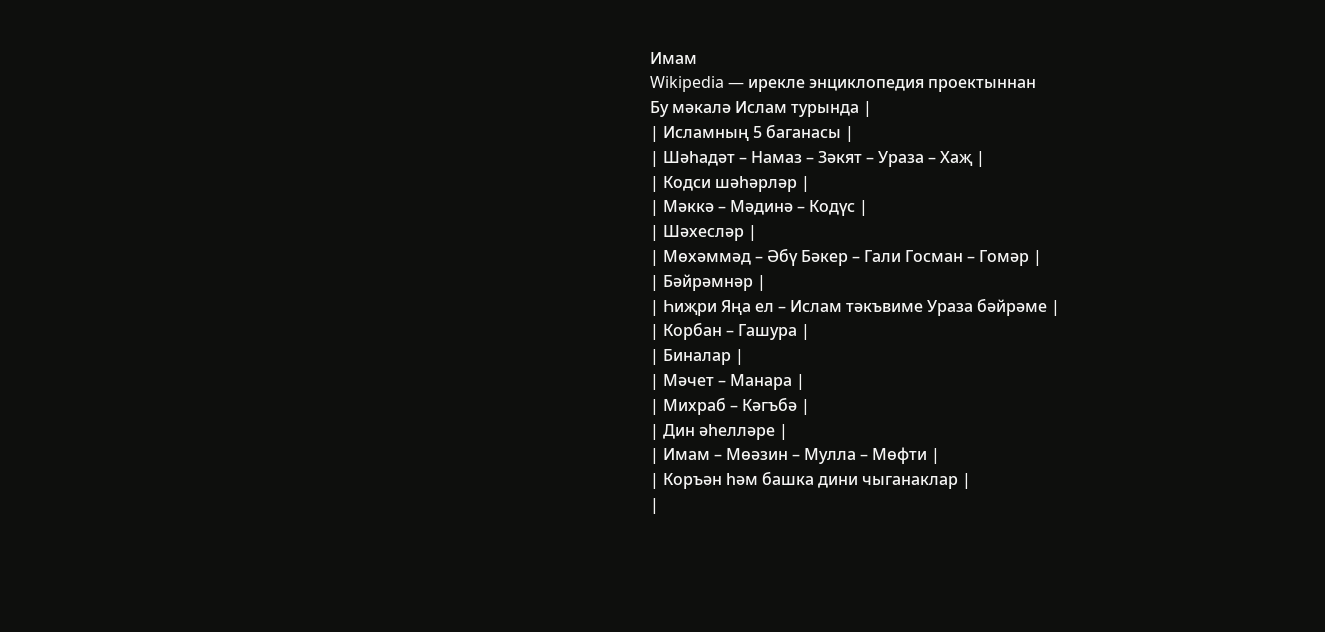Имам
Wikipedia — ирекле энциклопедия проектыннан
Бу мәкалә Ислам турында |
| Исламның 5 баганасы |
| Шәһадәт – Намаз – Зәкят – Ураза – Хаҗ |
| Кодси шәһәрләр |
| Мәккә – Мәдинә – Кодүс |
| Шәхесләр |
| Мөхәммәд – Әбү Бәкер – Гали Госман – Гомәр |
| Бәйрәмнәр |
| Һиҗри Яңа ел – Ислам тәкъвиме Ураза бәйрәме |
| Корбан – Гашура |
| Биналар |
| Мәчет – Манара |
| Михраб – Кәгъбә |
| Дин әһелләре |
| Имам – Мөәзин – Мулла – Мөфти |
| Коръән һәм башка дини чыганаклар |
|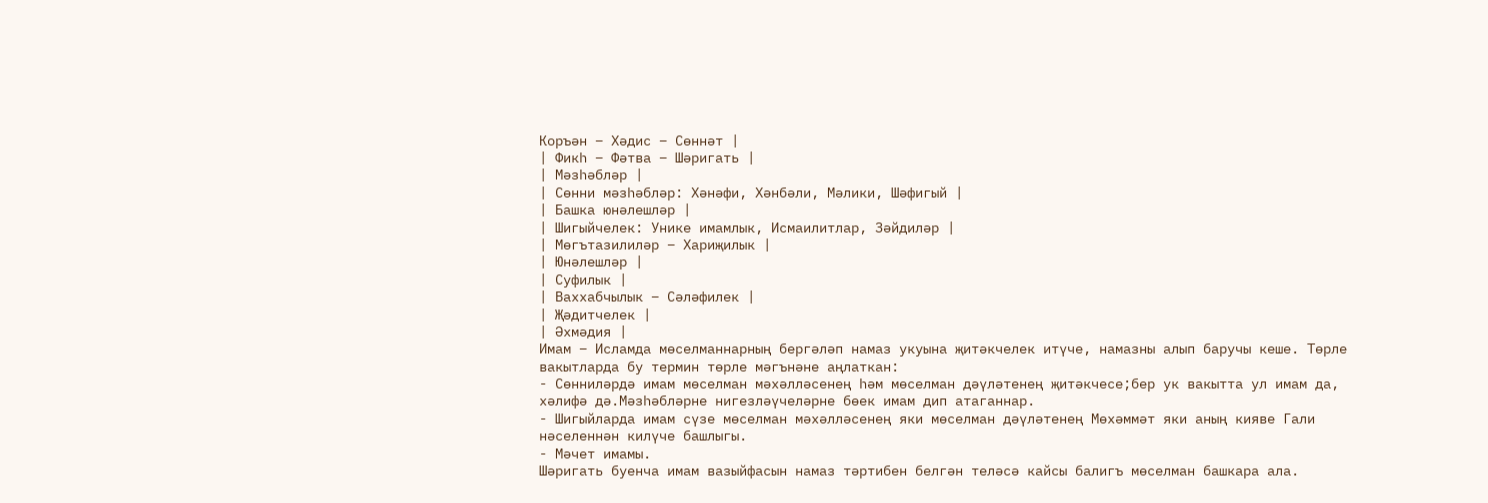Коръән – Хәдис – Сөннәт |
| Фикһ – Фәтва – Шәригать |
| Мәзһәбләр |
| Сөнни мәзһәбләр: Хәнәфи, Хәнбәли, Мәлики, Шәфигый |
| Башка юнәлешләр |
| Шигыйчелек: Унике имамлык, Исмаилитлар, Зәйдиләр |
| Мөгътазилиләр – Хариҗилык |
| Юнәлешләр |
| Суфилык |
| Ваххабчылык – Сәләфилек |
| Җәдитчелек |
| Әхмәдия |
Имам – Исламда мөселманнарның бергәләп намаз укуына җитәкчелек итүче, намазны алып баручы кеше. Төрле вакытларда бу термин төрле мәгънәне аңлаткан:
- Сөнниләрдә имам мөселман мәхәлләсенең һәм мөселман дәүләтенең җитәкчесе;бер ук вакытта ул имам да, хәлифә дә.Мәзһәбләрне нигезләүчеләрне бөек имам дип атаганнар.
- Шигыйларда имам сүзе мөселман мәхәлләсенең яки мөселман дәүләтенең Мөхәммәт яки аның кияве Гали нәселеннән килүче башлыгы.
- Мәчет имамы.
Шәригать буенча имам вазыйфасын намаз тәртибен белгән теләсә кайсы балигъ мөселман башкара ала.